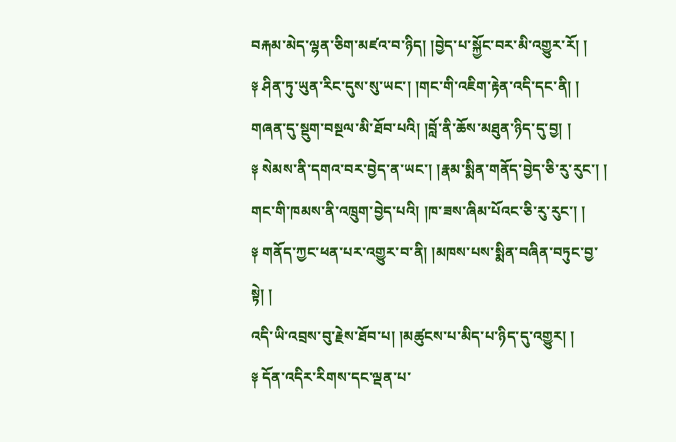བརྐམ་མེད་ལྷན་ཅིག་མཛའ་བ་ཉིད། །བྱེད་པ་སྐྱོང་བར་མི་འགྱུར་རོ། །
༈ ཤིན་ཏུ་ཡུན་རིང་དུས་སུ་ཡང་། །གང་གི་འཇིག་རྟེན་འདི་དང་ནི། །
གཞན་དུ་སྡུག་བསྔལ་མི་ཐོབ་པའི། །བློ་ནི་ཆོས་མཐུན་ཉིད་དུ་བྱ། །
༈ སེམས་ནི་དགའ་བར་བྱེད་ན་ཡང་། །རྣམ་སྨིན་གནོད་བྱེད་ཅི་རུ་རུང་། །
གང་གི་ཁམས་ནི་འཁྲུག་བྱེད་པའི། །ཁ་ཟས་ཞིམ་པོའང་ཅི་རུ་རུང་། །
༈ གནོད་ཀྱང་ཕན་པར་འགྱུར་བ་ནི། །མཁས་པས་སྨིན་བཞིན་བཏུང་བྱ་སྟེ། །
འདི་ཡི་འབྲས་བུ་རྗེས་ཐོབ་པ། །མཚུངས་པ་མིད་པ་ཉིད་དུ་འགྱུར། །
༈ དོན་འདིར་རིགས་དང་ལྡན་པ་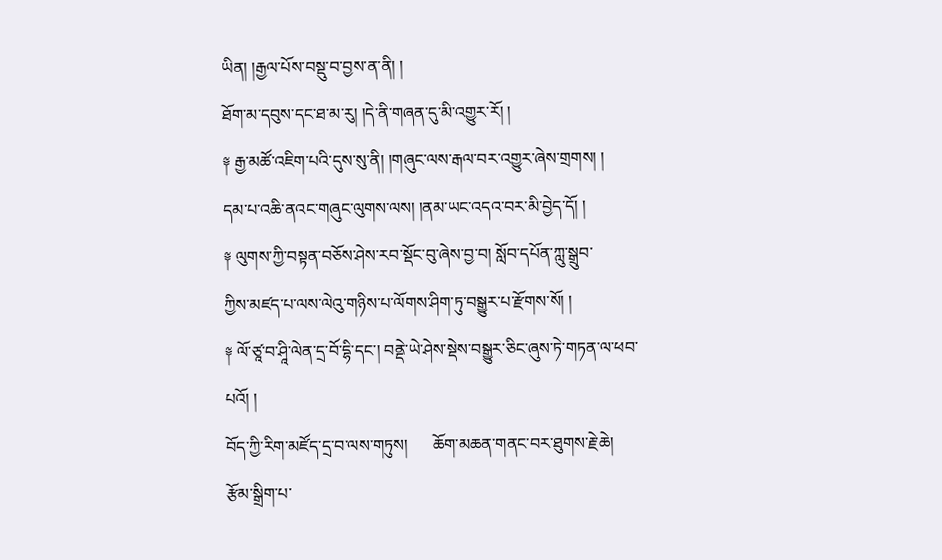ཡིན། །རྒྱལ་པོས་བསྡུ་བ་བྱས་ན་ནི། །
ཐོག་མ་དབུས་དང་ཐ་མ་རུ། །དེ་ནི་གཞན་དུ་མི་འགྱུར་རོ། །
༈ རྒྱ་མཚོ་འཇིག་པའི་དུས་སུ་ནི། །གཞུང་ལས་རྒལ་བར་འགྱུར་ཞེས་གྲགས། །
དམ་པ་འཆི་ནའང་གཞུང་ལུགས་ལས། །ནམ་ཡང་འདའ་བར་མི་བྱེད་དོ། །
༈ ལུགས་ཀྱི་བསྟན་བཅོས་ཤེས་རབ་སྡོང་བུ་ཞེས་བྱ་བ། སློབ་དཔོན་ཀླུ་སྒྲུབ་
ཀྱིས་མཛད་པ་ལས་ལེའུ་གཉིས་པ་ལོགས་ཤིག་ཏུ་བསྒྱུར་པ་རྫོགས་སོ། །
༈ ལོ་ཙཱ་བ་ཤཱི་ལེན་དྲ་བོ་དྷི་དང་། བནྡེ་ཡེ་ཤེས་སྡེས་བསྒྱུར་ཅིང་ཞུས་ཏེ་གཏན་ལ་ཕབ་པའོ། །
བོད་ཀྱི་རིག་མཛོད་དྲ་བ་ལས་གཏུས།      ཆོག་མཆན་གནང་བར་ཐུགས་རྗེ་ཆེ།          རྩོམ་སྒྲིག་པ་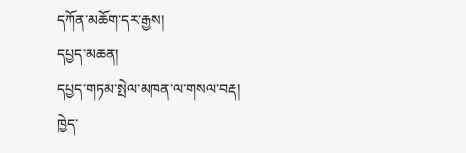དཀོན་མཆོག་དར་རྒྱས།
དཔྱད་མཆན།
དཔྱད་གཏམ་སྤེལ་མཁན་ལ་གསལ་བརྡ།
ཁྱེད་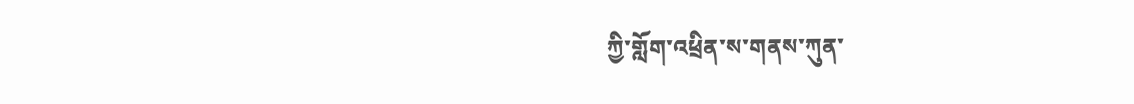ཀྱི་གློག་འཕྲིན་ས་གནས་ཀུན་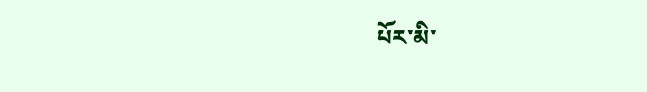པོར་མི་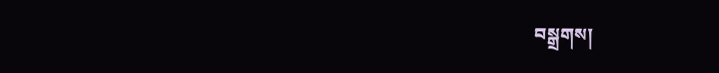བསྒྲགས།